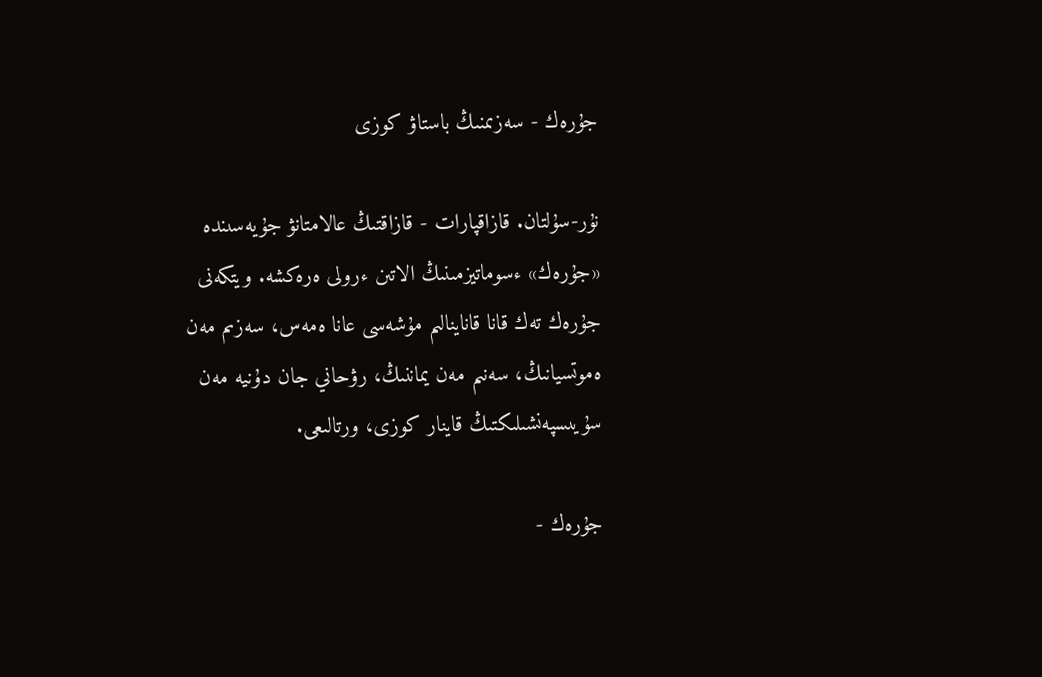جۇرەك - سەزىمنىڭ باستاۋ كوزى

نۇر-سۇلتان. قازاقپارات - قازاقتىڭ عالامتانۋ جۇيەسىندە «جۇرەك» ءسوماتيزمىنىڭ الاتىن ءرولى ەرەكشە. ويتكەنى جۇرەك تەك قانا قاناينالىم مۇشەسى عانا ەمەس، سەزىم مەن ەموتسيانىڭ، سەنىم مەن يماننىڭ، رۋحاني جان دۇنيە مەن سۇيىسپەنشىلىكتىڭ قاينار كوزى، ورتالىعى.

جۇرەك -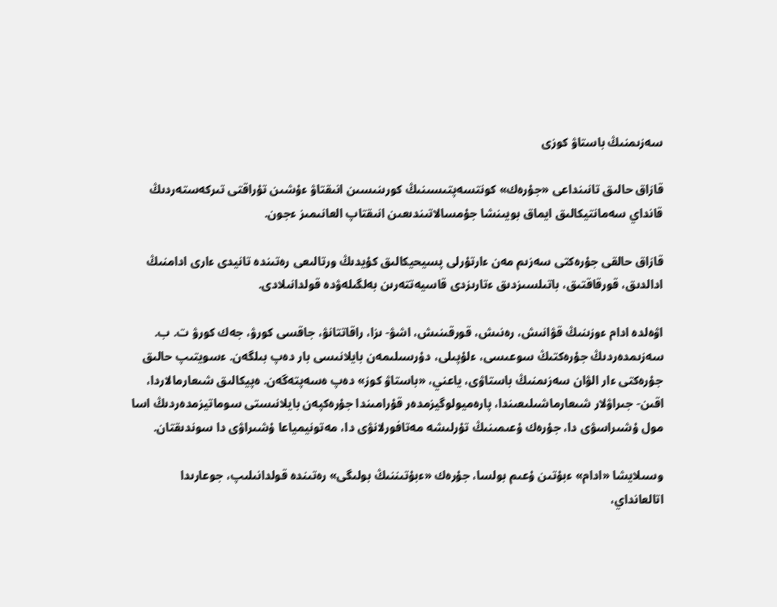سەزىمنىڭ باستاۋ كوزى

قازاق حالىق تانىنداعى «جۇرەك» كونتسەپتىسىنىڭ كورىنىسىن انىقتاۋ ءۇشىن تۇراقتى تىركەستەردىڭ قانداي سەمانتيكالىق ايماق بويىنشا جۇمسالاتىندىعىن انىقتاپ العانىمىز ءجون.

قازاق حالقى جۇرەكتى سەزىم مەن ءارتۇرلى پسيحيكالىق كۇيدىڭ ورتالىعى رەتىندە تانيدى ءارى ادامنىڭ ادالدىق، قورقاقتىق، باتىلسىزدىق ءتارىزدى قاسيەتتەرىن بەلگىلەۋدە قولدانىلادى.

اۋەلدە ادام ءوزىنىڭ قۋانىش، رەنىش، قورقىنىش، اشۋ- ىزا، راقاتتانۋ، جاقسى كورۋ، جەك كورۋ ت. ب. سەزىمدەردىڭ جۇرەكتىڭ سوعىسى، ءلۇپىلى، دۇرسىلىمەن بايلانىسى بار دەپ بىلگەن. ءسويتىپ حالىق جۇرەكتى ءار الۋان سەزىمنىڭ باستاۋى، ياعني، «باستاۋ كوز» دەپ ەسەپتەگەن. ەپيكالىق شىعارمالاردا، اقىن- جىراۋلار شىعارماشىلىعىندا، پارەميولوگيزمدەر قۇرامىندا جۇرەكپەن بايلانىستى سوماتيزمدەردىڭ اسا مول ۇشىراسۋى دا، جۇرەك ۇعىمىنىڭ تۇرلىشە مەتافورلانۋى دا، مەتونيمياعا ۇشىراۋى دا سوندىقتان.

وسىلايشا «ادام» ءبۇتىن ۇعىم بولسا، جۇرەك «ءبۇتىننىڭ بولىگى» رەتىندە قولدانىلىپ، جوعارىدا اتالعانداي،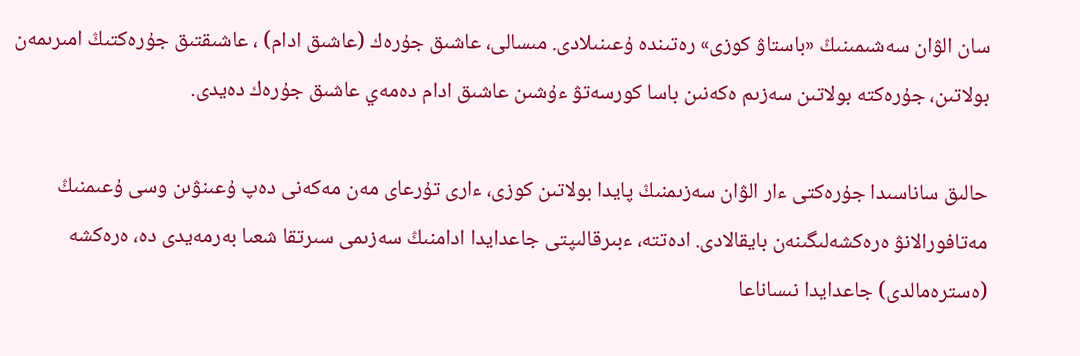سان الۋان سەشىمىنىڭ «باستاۋ كوزى» رەتىندە ۇعىنىلادى. مىسالى، عاشىق جۇرەك (عاشىق ادام) ، عاشىقتىق جۇرەكتىڭ امىرىمەن بولاتىن، جۇرەكتە بولاتىن سەزىم ەكەنىن باسا كورسەتۋ ءۇشىن عاشىق ادام دەمەي عاشىق جۇرەك دەيدى.

حالىق ساناسىدا جۇرەكتى ءار الۋان سەزىمنىڭ پايدا بولاتىن كوزى، ءارى تۇرعاى مەن مەكەنى دەپ ۇعىنۋىن وسى ۇعىمنىڭ مەتافورالانۋ ەرەكشەلىگىنەن بايقالادى. ادەتتە، ءبىرقالىپتى جاعدايدا ادامنىڭ سەزىمى سىرتقا شعىا بەرمەيدى دە، ەرەكشە (ەسترەمالدى) جاعدايدا نىساناعا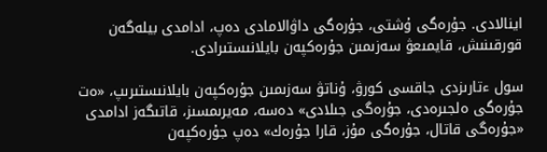اينالادى. جۇرەگى ۇشتى، جۇرەگى داۋالامادى دەپ، ادامدى بيلەگەن قورقىنىش، قايمىعۋ سەزىمىن جۇرەكپەن بايلانىستىرادى.

سول ءتارىزدى جاقسى كورۋ، ۇناتۋ سەزىمىن جۇرەكپەن بايلانىستىرىپ، «ەت جۇرەگى ەلجىرەدى، جۇرەگى جىلادى» دەسە، مەيرىمسىز، قاتىگەز ادامدى «جۇرەگى قاتال، جۇرەگى مۇز، قارا جۇرەك» دەپ جۇرەكپەن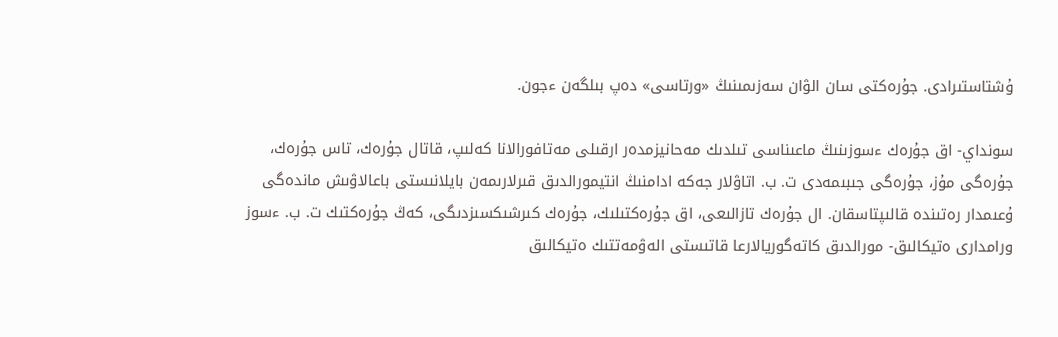ۇشتاستىرادى. جۇرەكتى سان الۋان سەزىمىنىڭ «ورتاسى» دەپ بىلگەن ءجون.

سونداي- اق جۇرەك ءسوزىنىڭ ماعىناسى تىلدىك مەحانيزمدەر ارقىلى مەتافورالانا كەلىپ، قاتال جۇرەك، تاس جۇرەك، جۇرەگى مۇز، جۇرەگى جىبىمەدى ت. ب. اتاۋلار جەكە ادامنىڭ انتيمورالدىق قىرلارىمەن بايلانىستى باعالاۋىش ماندەگى ۇعىمدار رەتىندە قالىپتاسقان. ال جۇرەك تازالىعى، اق جۇرەكتىلىك، جۇرەك كىرشىكسىزدىگى، كەڭ جۇرەكتىك ت. ب. ءسوز ورامدارى ەتيكالىق- مورالدىق كاتەگوريالارعا قاتىستى الەۋمەتتىك ەتيكالىق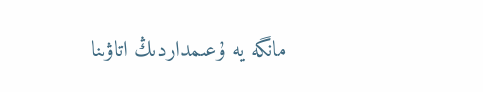مانگە يە ۇعىمداردىڭ اتاۋىنا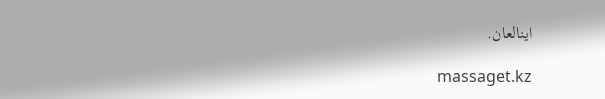اينالعان.

massaget.kz